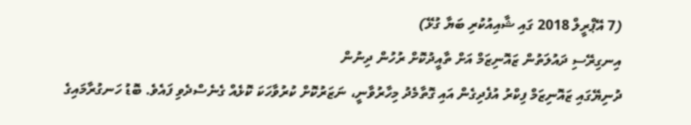(7 އޭޕްރީލް 2018 ގައި ޝާއިއުކުރި ބަޔާ ގުޅޭ)
އިނގިރޭސި ދައުލަތުން ޒައޮނިޒަމް އަށް ތާއީދުކޮށް ރުހުން ދިނުން
ދުނިޔޭގައި ޒައޮނިޒަމް ފިކްރު އުފެދިގެން އައި ގޮތާމެދު މިހާރުވާނީ، ނަޒަރުކޮށް ކުރުވާހަކަ ކޮޅެއް ގެނެސްދެވި ފައެވެ. ބޮޑު ހަނގުރާމައިގެ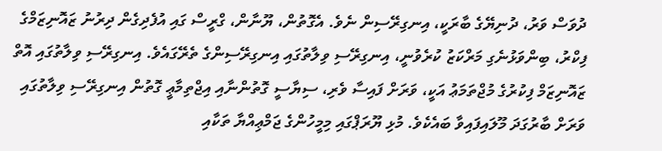ދުވަސް ވަރު، ދުނިޔޭގެ ބާރަކީ، އިނގިރޭސިން ނެވެ. އެގޮތުން، ޔޫނާން، ގްރީސް ގައި އުފެދިގެން ދިރުނު ޒައޮނިޒަމްގެ ފިކްރު، ބިންވަޅުނެގި މަރްކަޒު ކުރެވުނީ، އިނގިރޭސި ވިލާތުގައި އިނގިރޭސިންގެ ތެރޭގައެވެ. އިނގިރޭސި ވިލާތުގައި އޮތް ޒައޮނިޒަމް ފިކުރުގެ މުޖްތަމަޢު އަކީ، ވަރަށް ފައިސާ ވެރި، ސިޔާސީ ގޮތުންނާއި އިޖްތިމާޢީ ގޮތުން އިނގިރޭސި ވިލާތުގައި ވަރަށް ބާރުގަދަ މޫލައިފައިވާ ބައެކެވެ. މުޅި ޔޫރަޕްގައި މިމީހުންގެ ޖަމްޢިއްޔާ ތަކާއި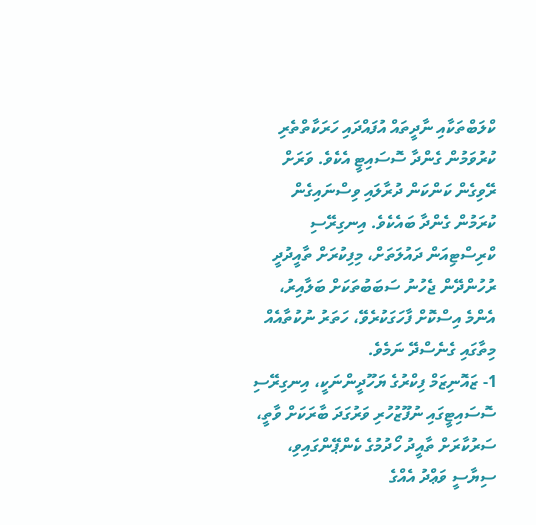ކްލަބްތަކާއި ނާދީތައް އުފައްދައި ހަރަކާތްތެރި ކުރުވަމުން ގެންދާ ސޮސައިޓީ އެކެވެ. ވަރަށް ރޭވިގެން ކަންކަން ދުރާލައި ވިސްނައިގެން ކުރަމުން ގެންދާ ބައެކެވެ. އިނގިރޭސި ކްރިސްޓިއަން ދައުލަތަށް، މިފިކުރަށް ތާއީދުދީ ރުހުންދޭން ޖެހުނު ސަބަބުތަކަށް ބަލާއިރު، އެންމެ އިސްކޮށް ފާހަގަކުރެވޭ، ހަތަރު ނުކުތާއެއް މިތާގައި ގެނެސްދޭ ނަމެވެ.
1- ޒައޮނިޒަމް ފިކްރުގެ ޔަހޫދީންނަކީ، އިނގިރޭސި ސޮސައިޓީގައި ނުފޫޒުހުރި ވަރުގަދަ ބާރަކަށް ވާތީ، ސަރުކާރަށް ތާއީދު ހޯދުމުގެ ކެންޕޭންގައިވި، ސިޔާސީ ވަޢްދު އެއްގެ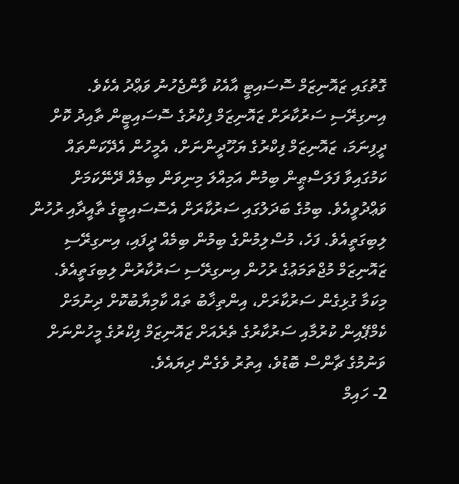ގޮތުގައި ޒައޮނިޒަމް ސޮސައިޓީ އާއެކު ވާންޖެހުނު ވަޢްދު އެކެވެ. އިނގިރޭސި ސަރުކާރަށް ޒައޮނިޒަމް ފިކްރުގެ ސޮސައިޓީން ތާއިދު ކޮށް ދީފިނަމަ، ޒައޮނިޒަމް ފިކްރުގެ ޔަހޫދީންނަށް، އެމީހުން އެދޭކަންތައް ކަމުގައިވާ ފަލަސްޠީން ބިމުން އަމިއްލަ މިނިވަން ބިމެއް ދޭނޭކަމަށް ވަޢްދުވީއެވެ. ބިމުގެ ބަދަލުގައި ސަރުކާރަށް އެސޮސައިޓީގެ ތާއީދާއި ރުހުން ލިބިގަތީއެވެ. ފަހެ، މުސްލިމުންގެ ބިމުން ބިމެއް ދީފައި، އިނގިރޭސި ޒައޮނިޒަމް މުޖްތަމަޢުގެ ރުހުން އިނގިރޭސި ސަރުކާރުން ލިބިގަތީއެވެ. މިކަމާ ގުޅިގެން ސަރުކާރަށް، އިންތިޚާބު ތައް ކާމިޔާބުކޮށް ދިނުމަށް ކެމްޕޭއިން ކުރުމާއި ސަރުކާރުގެ ތެރެއަށް ޒައޮނިޒަމް ފިކްރުގެ މީހުންނަށް ވަނުމުގެ ޗާންސް ބޮޑުވެ، އިތުރު ވެގެން ދިޔައެވެ.
2- ހައިމް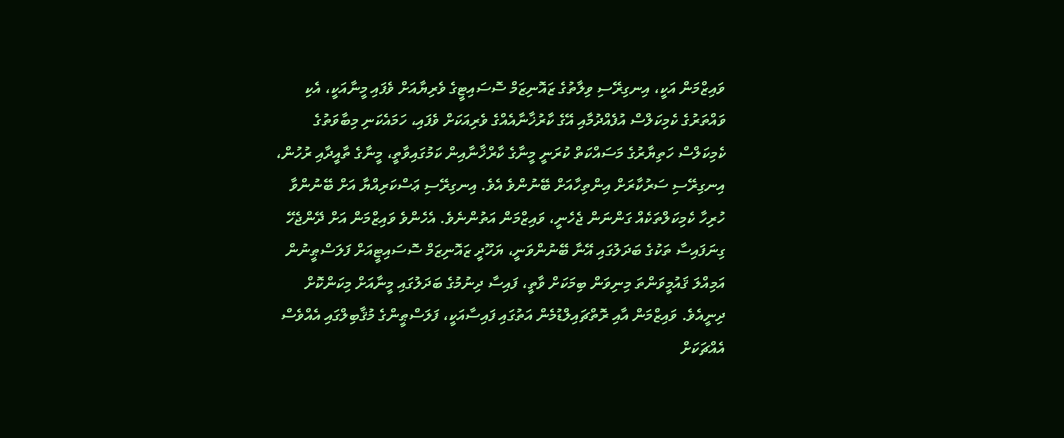ވައިޒްމަން އަކީ، އިނގިރޭސި ވިލާތުގެ ޒައޮނިޒަމް ސޮސައިޓީގެ ވެރިޔާއަށް ވެފައި މީނާއަކީ، އެކި ވައްތަރުގެ ކެމިކަލްސް އުފެއްދުމާއި އޭގެ ކާރުޚާނާއެއްގެ ވެރިއަކަށް ވެފައި، ހަމައެކަނި މިބާވަތުގެ ކެމިކަލްސް ހަތިޔާރުގެ މަސައްކަތް ކުރަނީ މީނާގެ ކާރްޚާނާއިން ކަމުގައިވާތީ، މީނާގެ ތާއީދާއި ރުހުން، އިނގިރޭސި ސަރުކާރަށް އިންތިހާއަށް ބޭނުންވެ އެވެ. އިނގިރޭސި ޢަސްކަރިއްޔާ އަށް ބޭނުންވާ ހުރިހާ ކެމިކަލްތަކެއް ގަންނަން ޖެހެނީ، ވައިޒްމަން އަތުންނެވެ. އެހެންވެ ވައިޒްމަން އަށް ދޭންޖެހޭ ގިނަފައިސާ ތަކުގެ ބަދަލުގައި އޭނާ ބޭނުންވަނީ، ޔަހޫދީ ޒައޮނިޒަމް ސޮސައިޓީއަށް ފަލަސްޠީނުން އަމިއްލަ ޤައުމީވަންތަ މިނިވަން ބިމަކަށް ވާތީ، ފައިސާ ދިނުމުގެ ބަދަލުގައި މީނާއަށް މިކަންކޮށް ދިނީއެވެ. ވައިޒްމަން އާއި ރޮތްޗައިލްޑުމެން އަތުގައި ފައިސާއަކީ، ފަލަސްޠީންގެ މުޤާބިލްގައި އެއްވެސް އެއްޗަކަށް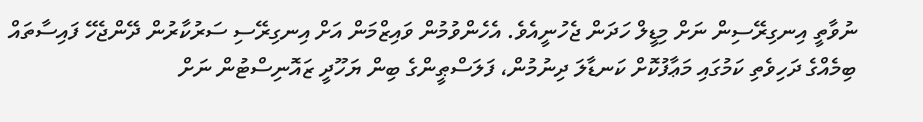ނުވާތީ އިނގިރޭސިން ނަށް މިޑީލް ހަދަން ޖެހުނީއެވެ. އެހެންވުމުން ވައިޒްމަން އަށް އިނގިރޭސި ސަރުކާރުން ދޭންޖެހޭ ފައިސާތައް ބިމެއްގެ ދަހިވެތި ކަމުގައި މަޢާފުކޮށް ކަނޑާލަ ދިނުމުން، ފަލަސްޠީންގެ ބިން ޔަހޫދީ ޒައޮނިސްޓުން ނަށް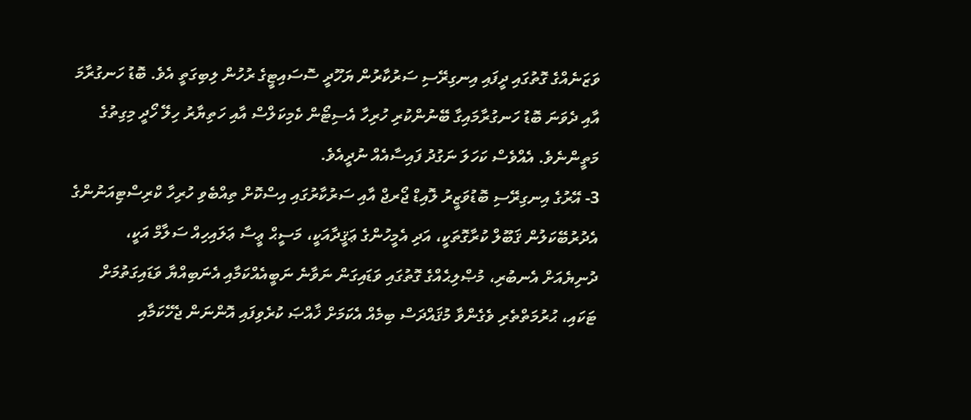ވަޒަނެއްގެ ގޮތުގައި ދީފައި އިނގިރޭސި ސަރުކާރުން ޔަހޫދީ ސޮސައިޓީގެ ރުހުން ލިބިގަތީ އެވެ. ބޮޑު ހަނގުރާމަ އާއި ދެވަނަ ބޮޑު ހަނގުރާމައިގާ ބޭނުންކުރި ހުރިހާ އެސިޓޯން ކެމިކަލްސް އާއި ހަތިޔާރު ހިލޭ ހޯދީ މިގިތުގެ މަތީންނެވެ. އެއްވެސް ކަހަލަ ނަގުދު ފައިސާއެއް ނުދީއެވެ.
3- އޭރުގެ އިނގިރޭސި ބޮޑުވަޒީރު ލޮއިޑް ޖޯރޖް އާއި ސަރުކާރުގައި އިސްކޮށް ތިއްބެވި ހުރިހާ ކްރިސްޓިއަނުންގެ އެދުރުބޭކަލުން ޤަބޫލް ކުރާގޮތަކީ، އަދި އެމީހުންގެ ޢަޤީދާއަކީ، މަސީޙް ޢީސާ ޢަލައިހިއް ސަލާމް އަކީ، ދުނިޔެއަށް އެނބުރި، މުޞްލިޙެއްގެ ގޮތުގައި ވަޑައިގަން ނަވާނެ ނަބީއެއްކަމާއި އެނަބިއްޔާ ވަޑައިގަތުމަށް ޓަކައި، ޙުރުމަތްތެރި ވެގެންވާ މުޤައްދަސް ބިމެއް އެކަމަށް ޚާއްޞަ ކުރެވިފައި އޮންނަން ޖެހޭކަމާއި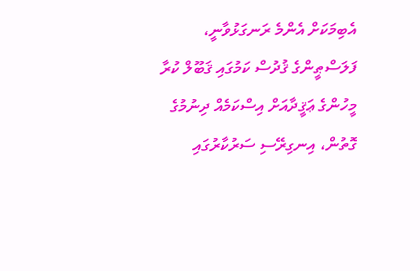އެބިމަކަށް އެންމެ ރަނގަޅުވާނީ، ފަލަސްޠީންގެ ޤުދުސް ކަމުގައި ޤަބޫލް ކުރާ މީހުންގެ ޢަޤީދާއަށް އިސްކަމެއް ދިނުމުގެ ގޮތުން، އިނގިރޭސި ސަރުކާރުގައި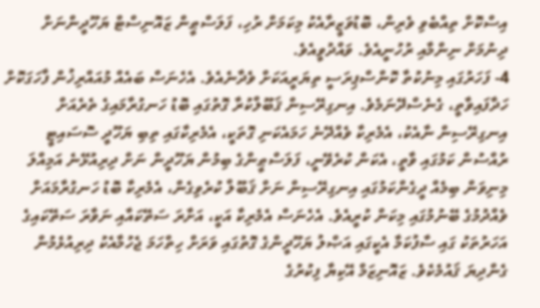އިސްކޮށް ތިއްބެވި ވެރިން، ބޮޑުވަޒީރާއެކު މިކަމަށް ރުހި، ފަލަސްޠީން ޒައޮނިސްޓް ޔަހޫދީންނަށް ދިނުމަށް ނިންމާއި ރުހުނީއެވެ. ވައްދުވީއެވެ.
4- ފަހަރުގައި މިނުކުތާ ކޮންސްޕިރަސީ ތިޔަރީއަކަށް ވެދާނެއެވެ. އެހެނަސް ބައެއް މުއައްރިޚުން ފާހަގަކޮށް ހަދާފައިވާތީ، ގެނެސްދޭނަމެވެ. އިނގިރޭސިން ޤަބޫލްކުރާ ގޮތުގައި ބޮޑު ހަނގުރާމައިގެ ތެރެއަށް އިނގިރޭސިން ނާއެކު، އެމެރިކާ ވެއްދޭނެ ހަމައެކަނި ގޮތަކީ، އެމެރިކާގައި ތިބި ޔަހޫދީ ސޮސައިޓީ ރުއްސުން ކަމުގައި ވާތީ، އެކަން ކުރެވޭނީ، ފަލަސްޠީންގެ ބިމުން ޔަހޫދީން ނަށް ދިރިއުޅޭނެ އަމިއްލަ މިނިވަން ބިމެއް ދީގެންކަމުގައި އިނގިރޭސިން ނަށް ޤަބޫލް ކުރެވިގެން، އެމެރިކާ ބޮޑު ހަނގުރާމައަށް ވެއްދުމުގެ ބޭނުމުގައި މިކަން ކުރީއެވެ. އެހެނަސް އެމެރިކާ އަކީ، އަށާރަ ސަތޭކައާއި ނަވާރަ ސަތޭކައިގެ އަހަރުތަކު ގައި ސާފުކަމާ އެކީގައި އަޞްލު ޔަހޫދީންގެ ގޮތުގައި ވަރަށް ހިތްހަމަ ޖެހުމާއެކު ދިރިއުޅެމުން ގެންދިޔަ ޤައުމެކެވެ. ޒައޮނިޒަމް އޭކިޔާ ފިކުރުގެ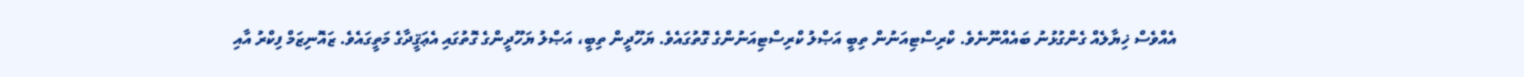އެއްވެސް ޚިޔާލެއް ގެންގުޅުނު ބައެއްނޫނެވެ. ކްރިސްޓިއަނުން ތިބީ އަޞްލު ކްރިސްޓިއަނުންގެ ގޮތުގައެވެ. ޔަހޫދީން ތިބީ، އަޞްލު ޔަހޫދީންގެ ގޮތުގައި އެޢަޤީދާގެ މަތީގައެވެ. ޒައޮނިޒަމް ފިކްރު އާއި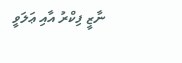ނާޒީ ފިކްރު އާއި ޢަލަވީ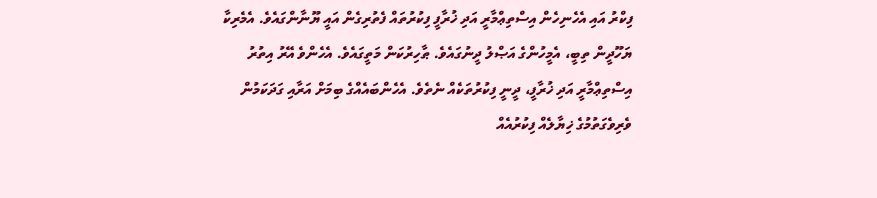ފިކްރު އައި އެހެނިހެން އިސްތިޢްމާރީ އަދި ޚުރާފީ ފިކުރުތައް ފެތުރިގެން އައީ ޔޫނާންގައެވެ. އެމެރިކާ ޔަހޫދީން ތިބީ، އެމީހުންގެ އަޞްލު ދީނުގައެވެ. ޠާހިރުކަން މަތީގައެވެ. އެހެންވެ އޭރު އިތުރު އިސްތިޢްމާރީ އަދި ޚުރާފީ، ދީނީ ފިކުރުތަކެއް ނެތެވެ. އެހެންބައެއްގެ ބިމަށް އަރާއި ގަދަކަމުން ވެރިވެގަތުމުގެ ޚިޔާލެއް ފިކުރުއެއް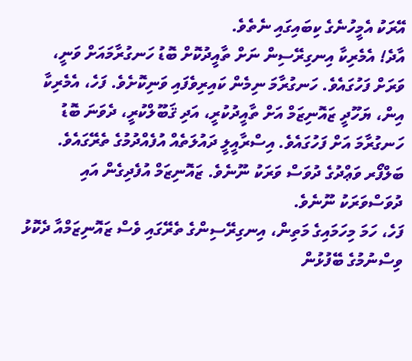އޭރަކު އެމީހުނެގެ ކިބައިގައި ނެތެވެ.
އާދެ! އެމެރިކާ އިނގިރޭސިން ނަށް ތާއީދުކޮށް ބޮޑު ހަނގުރާމައަށް ވަނީ، ވަރަށް ފަހުގައެވެ. ހަނގުރާމަ ނިމެން ކައިރިވެފައި ވަނިކޮށެވެ. ފަހެ، އެމެރިކާ އިން، ޔަހޫދީ ޒައޮނިޒަމް އަށް ތާއީދުކުރީ، އަދި ޤަބޫލްކުރީ، ދެވަނަ ބޮޑު ހަނގުރާމަ އަށް ފަހުގައެވެ. އިސްރާއީލީ ދައުލަތެއް އުފެއްދުމުގެ ތެރޭގައެވެ. ބަލްފޯރ ވަޢްދުގެ ދުވަސް ވަރަކު ނޫނެވެ. ޒައޮނިޒަމް އުފެދިގެން އައި ދުވަސްވަރަކު ނޫނެވެ.
ފަހެ، ހަމަ މިހަމައިގެ މަތިން، އިނގިރޭސިންގެ ތެރޭގައި ވެސް ޒައޮނިޒަމްއާ ދެކޮޅު ވިސްނުމުގެ ބޭފުޅުން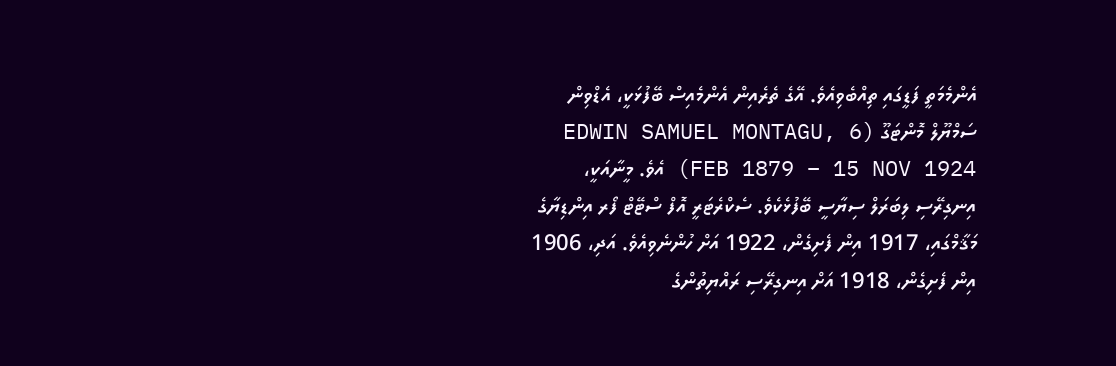އެންމެމަތީ ފަޑީގައި ތިއްބެވިއެވެ. އޭގެ ތެރެއިން އެންމެއިސް ބޭފުޅަކީ، އެޑްވިން ސަމްޔޫލް މޮންޓަގޫ (EDWIN SAMUEL MONTAGU, 6 FEB 1879 – 15 NOV 1924) އެވެ. މީނާއަކީ، އިނގިރޭސި ލިބަރަލް ސިޔާސީ ބޭފުޅެކެވެ. ސެކްރެޓަރީ އޮފް ސްޓޭޓް ފޯރ އިންޑިޔާގެ މަޤާމްގައި، 1917 އިން ފެށިގެން، 1922 އަށް ހުންނެވިއެވެ. އަދި، 1906 އިން ފެށިގެން، 1918 އަށް އިނގިރޭސި ރައްޔިތުންގެ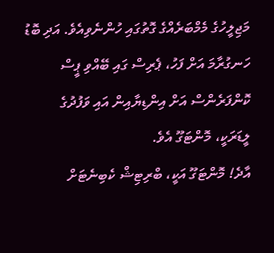މަޖިލީހުގެ މެމްބަރެއްގެ ގޮތުގައި ހުންނެވިއެވެ. އަދި ބޮޑު ހަނގުރާމަ އަށް ފަހު، ޕެރިސް ގައި ބޭއްވި ޕީސް ކޮންފަރެންސް އަށް އިންޑިޔާއިން އައި ވަފުދުގެ ލީޑަރަކީ، މޮންޓަގޫ އެވެ.
އާދެ! މޮންޓަގޫ އަކީ، ބްރިޓިޝް ކެބިނެޓަށް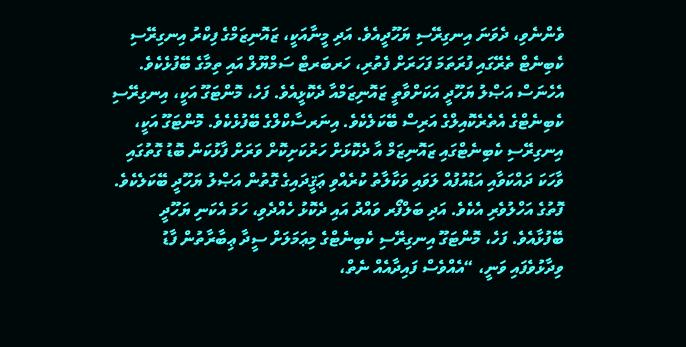ވެންނެވި، ދެވަނަ އިނގިރޭސި ޔަހޫދީއެވެ. އަދި މީނާއަކީ، ޒައޮނިޒަމްގެ ފިކްރު އިނގިރޭސި ކެބިނެޓް ތެރޭގައި ފުރަތަމަ ފަހަރަށް ފެތުރި، ހަރބަރޓް ސަމްޔޫލް އައި ތިމާގެ ބޭފުޅެކެވެ. އެހެނަސް އަޞްލު ޔަހޫދީ އަކަށްވާތީ ޒައޮނިޒަމްއާ ދެކޮޅީއެވެ. ފަހެ، މޮންޓަގޫ އަކީ، އިނގިރޭސި ކެބިނެޓްގެ އެތެރެކޮއިލްގެ އަރިސް ބޭކަލެކެވެ. އިނަރސާކްލްގެ ބޭފުޅެކެވެ. މޮންޓަގޫ އަކީ، އިނގިރޭސި ކެބިނެޓްގައި ޒައޮނިޒަމް އާ ދެކޮޅަށް ހަރުކަށިކޮށް ވަރަށް ފާޅުކަން ބޮޑު ގޮތުގައި ވާހަކަ ދައްކަވާއި އަޑުއުފުއް ލަވައި ވަކާލާތު ކުރެއްވި ޢަޤީދައިގެ ގޮތުން އަޞްލު ޔަހޫދީ ބޭކަލެކެވެ. ފޮތުގެ އަހްލުވެރި އެކެވެ. އަދި ބަލްފޯރ ވައްދު އައި ދެކޮޅު ހެއްދެވި، ހަމަ އެކަނި ޔަހޫދީ ބޭފުޅާއެވެ. ފަހެ، މޮންޓަގޫ އިނގިރޭސި ކެބިނެޓްގެ މިޢަމަލަށް ސީދާ ޢިބާރާތުން ފާޑު ވިދާޅުވެފައި ވަނީ، “އެއްވެސް ފައިދާއެއް ނެތް،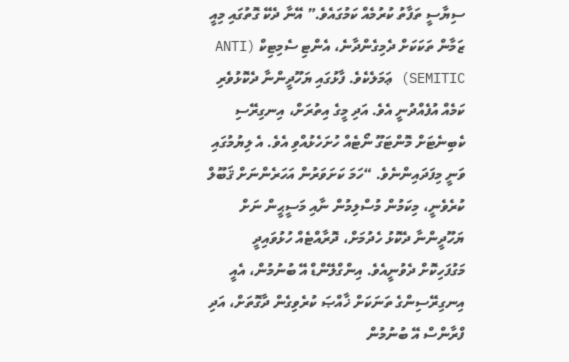ސިޔާސީ ތަފާތު ކުރުމެއް ކަމުގައެވެ.” އޭނާ ދެކޭ ގޮތުގައި މިއީ ޒަމާން ތަކަކަށް ދެމިގެންދާނެ، އެންޓި ސެމިޓިކް (ANTI SEMITIC) ޢަމަލެކެވެ. ފާޅުގައި ޔަހޫދީންނާ ދެކޮޅުވެރި ކަމެއް އުފެއްދުނީ އެވެ. އަދި މީގެ އިތުރަށް، އިނގިރޭސި ކެބިނެޓަށް މޮންޓަގޫ ނޯޓެއް ހުށަހެޅުއްވި އެވެ. އެ ލިޔުމުގައި ވަނީ މިފަދައިންނެވެ. “ހަމަ ކަށަވަރުން އަހަރެންނަށް ޤަބޫލް ކުރެވެނީ، މިކަމުން މުސްލިމުން ނާއި މަސީޙީން ނަށް ޔަހޫދީންނާ ދެކޮޅު ހެދުމަށް، ދޮރާއްޓެއް ހުޅުވައިދީ މަގުފަހިކޮށް ދެވުނީއެވެ. އިންގްލޭންޑް އޭ ބުނުމުން، އެއީ އިނގިރޭސިންގެ ތަނަކަށް ޚާއްޞަ ކުރެވިގެން ދާގޮތަށް، އަދި ފްރާންސް އޭ ބުނުމުން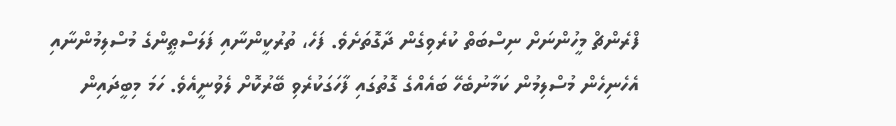ފްރެންޗް މީހުންނަށް ނިސްބަތް ކުރެވިގެން ދާގޮތަށެވެ. ފަހެ، ތުރުކީންނާއި ފަލަސްޠީންގެ މުސްލިމުންނާއި އެހެނިހެން މުސްލިމުން ކަމާނުބެހޭ ބައެއްގެ ގޮތުގައި ފާހަގަކުރެވި ބޭރުކޮށް ލެވުނީއެވެ. ހަމަ މިބީދައިން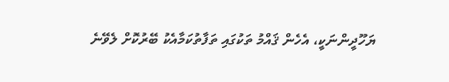ޔަހޫދީންނަކީ، އެހެން ޤައްމު ތަކުގައި ތަފާތުކަމާއެކު ބޭރުކޮށް ލެވޭނެ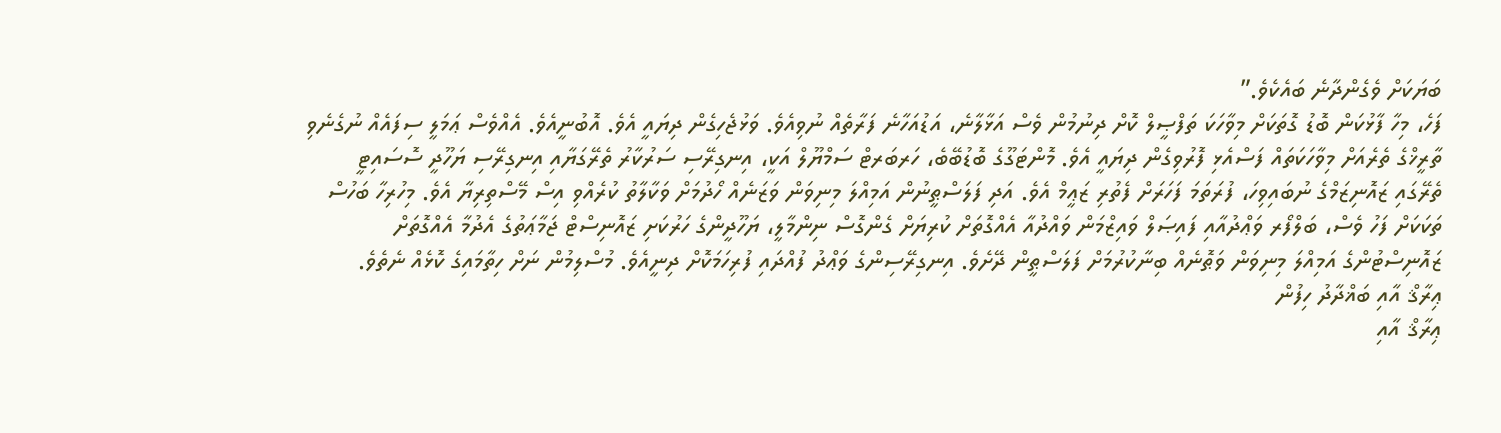ބަޔަކަށް ވެގެންދާނެ ބައެކެވެ.”
ފަހެ، މިހާ ފާޅުކަން ބޮޑު ގޮތަކަށް މިވާހަކަ ތަފްޞީލް ކޮށް ދިނުމުން ވެސް އަޅާލާނެ، އަޑުއަހާނެ ފަރާތެއް ނުވިއެވެ. ވަޅުޖެހިގެން ދިޔައީ އެވެ. އޮބުނީއެވެ. އެއްވެސް ޢަމަލީ ސިފައެއް ނުގެނެވި ތާރީޚްގެ ތެރެއަށް މިވާހަކަތައް ފަސްއެޅި ފޮރުވިގެން ދިޔައީ އެވެ. މޮންޓަގޫގެ ބޮޑުބޭބެ، ހަރބަރޓް ސަމްޔޫލް އަކީ، އިނގިރޭސި ސަރުކާރު ތެރޭގަޔާއި އިނގިރޭސި ޔަހޫދީ ސޮސައިޓީ ތެރޭގައި ޒައޮނިޒަމްގެ ނުބައިވިހަ، ފުރަތަމަ ފަހަރަށް ފެތުރި ޒަޢީމް އެވެ. އަދި ފަލަސްޠީނުން އަމިއްލަ މިނިވަން ވަޒަނެއް ހޯދުމަށް ވަކާލާތު ކުރެއްވި އިސް މޭސްތިރިޔާ އެވެ. މިހުރިހާ ބަހުސް ތަކަކަށް ފަހު ވެސް، ބަލްފޯރ ވަޢްދުއާއި ފައިޞަލް ވައިޒްމަން ވައްދުއާ އެއްގޮތަށް ކުރިޔަށް ގެންގޮސް ނިންމާލީ، ޔަހޫދީންގެ ހަރުކަށި ޒައޮނިސްޓް ޖަމާޢަތުގެ އެދުމާ އެއްގޮތަށް ޒައޮނިސްޓުންގެ އަމިއްލަ މިނިވަން ވަޠޮނެއް ބިނާކުރުމަށް ފަލަސްޠީން ދޭށެވެ. އިނގިރޭސިންގެ ވަޢްދު ފުއްދައި ފުރިހަމަކޮށް ދިނީއެވެ. މުސްލިމުން ނަށް ހިތާމައިގެ ކޮޅެއް ނެތެވެ.
ޢިރާޤް އާއި ބަޣްދާދު ހިފުން
ޢިރާޤް އާއި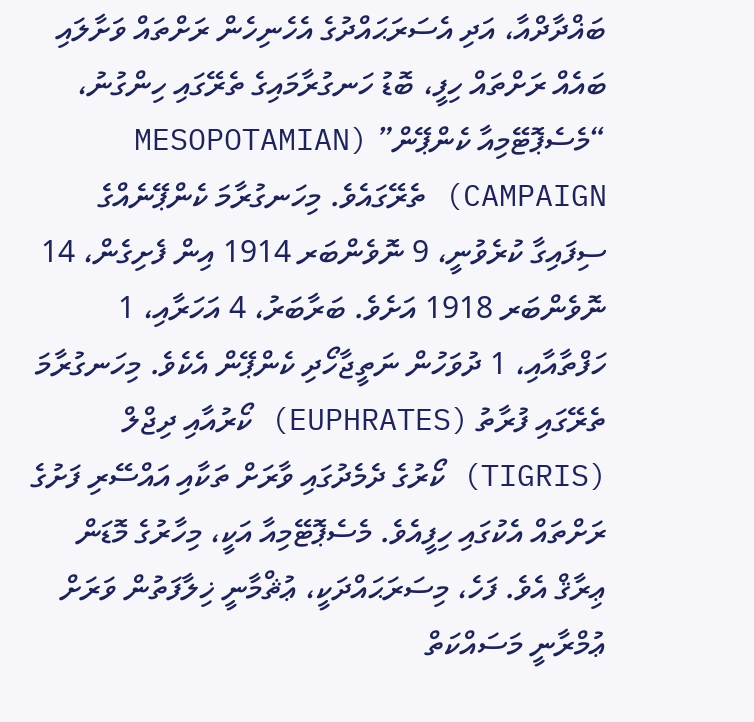ބަޣްދާދްއާ، އަދި އެސަރަޙައްދުގެ އެހެނިހެން ރަށްތައް ވަށާލައި ބައެއް ރަށްތައް ހިފީ، ބޮޑު ހަނގުރާމައިގެ ތެރޭގައި ހިންގުނު، “މެސެޕޮޓޭމިއާ ކެންޕޭން” (MESOPOTAMIAN CAMPAIGN) ތެރޭގައެވެ. މިހަނގުރާމަ ކެންޕޭނެއްގެ ސިފައިގާ ކުރެވުނީ، 9 ނޮވެންބަރ 1914 އިން ފެށިގެން، 14 ނޮވެންބަރ 1918 އަށެވެ. ބަރާބަރު، 4 އަހަރާއި، 1 ހަފްތާއާއި، 1 ދުވަހުން ނަތީޖާހޯދި ކެންޕޭން އެކެވެ. މިހަނގުރާމަ ތެރޭގައި ފުރާތު (EUPHRATES) ކޯރުއާއި ދިޖްލް (TIGRIS) ކޯރުގެ ދެމެދުގައި ވާރަށް ތަކާއި އައްސޭރި ފަށުގެ ރަށްތައް އެކުގައި ހިފީއެވެ. މެސެޕޮޓޭމިއާ އަކީ، މިހާރުގެ މޮޑަން ޢިރާޤް އެވެ. ފަހެ، މިސަރަޙައްދަކީ، ޢުޘްމާނީ ޚިލާފަތުން ވަރަށް ޢުމްރާނީ މަސައްކަތް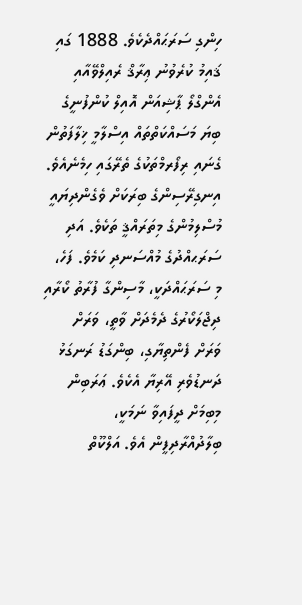ހިންގި ސަރަޙައްދެކެވެ. 1888 ގައި ޤައިމު ކުރެވުނު ޢިރާޤް ރެއިލްވޭއާއި އެންގްލޯ ޕާޝިއަން އޮއިލް ކުންފުނީގެ ބިޔަ މަސައްކަތްތައް އިސްލާމީ ޚިލާފަތުން ގެނައި ރިފޯރމްތަކުގެ ތެރޭގައި ހިމެނެއެވެ. އިނގިރޭސިންގެ ބިރަކަށް ވެގެންދިޔައީ މުސްލިމުންގެ މިތަރައްޤީ ތަކެވެ. އަދި ސަރަޙއްދުގެ މުއްސަނދި ކަމެވެ. ފަހެ، މި ސަރަޙައްދަކީ، މާސިންގާ ފުރާތު ކޯރާއި ދިޖްލަކޯރުގެ ދެމެދަށް ވާތީ، ވަރަށް ވަރަށް ފެންތިޔާގި، ބިންގަޑު ރަނގަޅު ދަނޑުވެރި އޭރިޔާ އެކެވެ. ޢަރަބިން މިބިމަށް ދީފައިވާ ނަމަކީ، ބިލާދުއްރާދިފީން އެވެ. އަލްކޫތް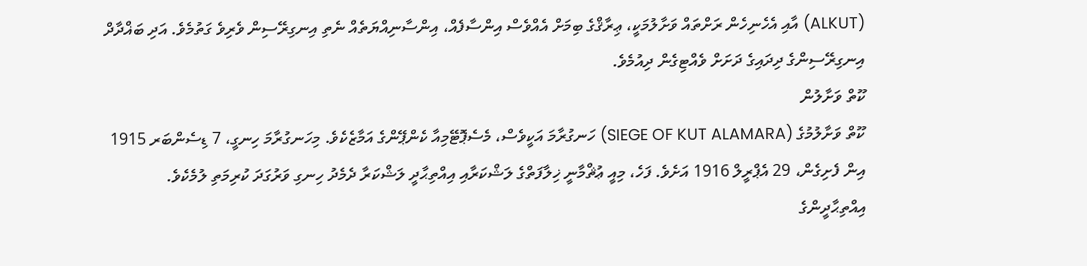(ALKUT) އާއި އެހެނިހެން ރަށްތައް ވަށާލުމަކީ، ޢިރާޤްގެ ބިމަށް އެއްވެސް އިންސާފެއް، އިންސާނިއްޔަތެއް ނެތި އިނގިރޭސިން ވެރިވެ ގަތުމެވެ. އަދި ބަޣްދާދް އިނގިރޭސިންގެ ދިދައިގެ ދަށަށް ވެއްޓިގެން ދިއުމެވެ.
ކޫތް ވަށާލުން
ކޫތް ވަށާލުމުގެ (SIEGE OF KUT ALAMARA) ހަނގުރާމަ އަކީވެސް، މެސެޕޮޓޭމިއާ ކެންޕޭންގެ އަމާޒެކެވެ. މިހަނގުރާމަ ހިނގީ، 7 ޑިސެންބަރ 1915 އިން ފެށިގެން، 29 އެޕްރީލް 1916 އަށެވެ. ފަހެ، މިއީ ޢުޘްމާނީ ޚިލާފަތްގެ ލަޝްކަރާއި އިއްތިޙާދީ ލަޝްކަރާ ދެމެދު ހިނގި ވަރުގަދަ ކުރިމަތި ލުމެކެވެ. އިއްތިޙާދީންގެ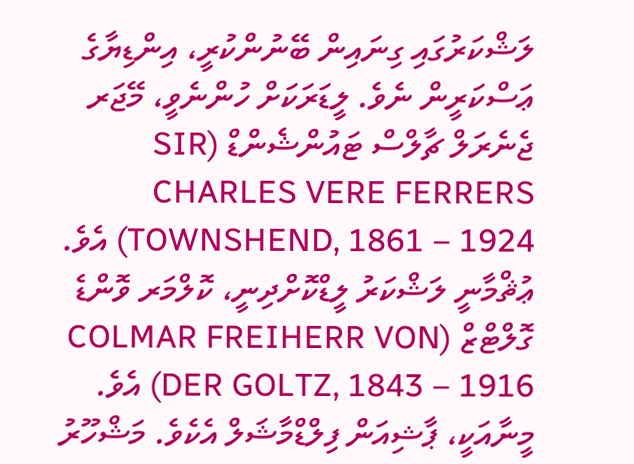ލަޝްކަރުގައި ގިނައިން ބޭނުންކުރީ، އިންޑިޔާގެ ޢަސްކަރީން ނެވެ. ލީޑަރަކަށް ހުންނެވީ، މޭޖަރ ޖެނެރަލް ޗާލްސް ޓައުންޝެންޑް (SIR CHARLES VERE FERRERS TOWNSHEND, 1861 – 1924) އެވެ. ޢުޘްމާނީ ލަޝްކަރު ލީޑްކޮށްދިނީ، ކޮލްމަރ ވޮންޑެ ގޮލްޓްޒް (COLMAR FREIHERR VON DER GOLTZ, 1843 – 1916) އެވެ. މީނާއަކީ، ޕާޝިއަން ފިލްޑްމާޝަލް އެކެވެ. މަޝްހޫރު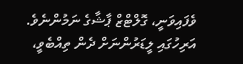ވެފައިވަނީ، ގޮލްޓްޒް ޕާޝާގެ ނަމުންނެވެ. އަރިހުގައި ލީޑަރުންނަށް ދެން ތިއްބެވީ،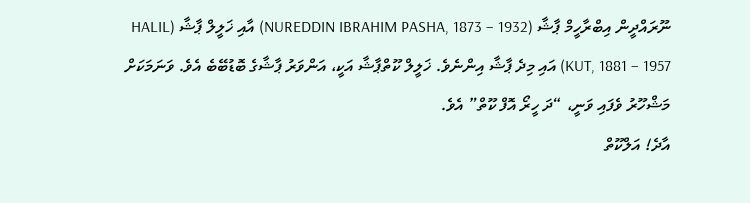ނޫރައްދީން އިބްރާހީމް ޕާޝާ (NUREDDIN IBRAHIM PASHA, 1873 – 1932) އާއި ޚަލީލް ޕާޝާ (HALIL KUT, 1881 – 1957) އައި މިދެ ޕާޝާ އިންނެވެ. ޚަލީލް ކޫތްޕާޝާ އަކީ، އަންވަރު ޕާޝާގެ ބޮޑުބޭބެ އެވެ. ވަނަމަކަށް މަޝްހޫރު ވެފައި ވަނީ، “ދަ ހީރޯ އޮފް ކޫތް” އެވެ.
އާދެ! އަލްކޫތް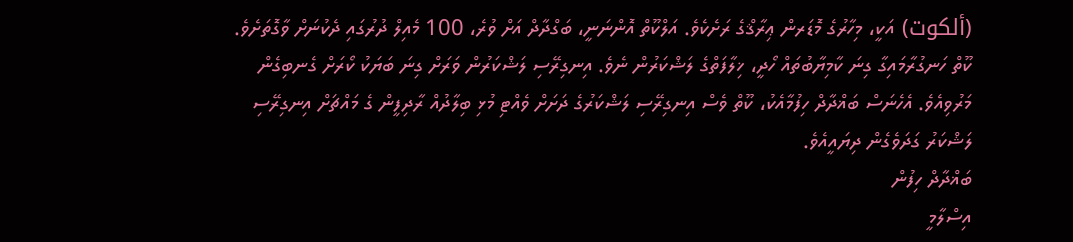(ألكوت) އަކީ، މިހާރުގެ މޮޑަރން ޢިރާޤްގެ ރަށެކެވެ. އަލްކޫތް އޮންނަނީ، ބަގްދާދް އަށް ވުރެ، 100 މެއިލް ދުރުގައި ދެކުނަށް ވާގޮތަށެވެ. ކޫތް ހަނގުރާމައިގާ ގިނަ ކާމިޔާބުތައް ހޯދީ، ޚިލާފަތްގެ ލަޝްކަރުން ނެވެ. އިނގިރޭސި ލަޝްކަރުން ވަރަށް ގިނަ ބަޔަކު ކޯރަށް ގެނބިގެން މަރުވިއެވެ. އެހެނަސް ބަޣްދާދް ހިފުމާއެކު، ކޫތް ވެސް އިނގިރޭސި ލަޝްކަރުގެ ދަށަށް ވެއްޓި މުޅި ބިލާދުއް ރާދިފީން ގެ މައްޗަށް އިނގިރޭސި ލަޝްކަރު ގަދަވެގެން ދިޔައީއެވެ.
ބަޣްދާދް ހިފުން
އިސްލާމީ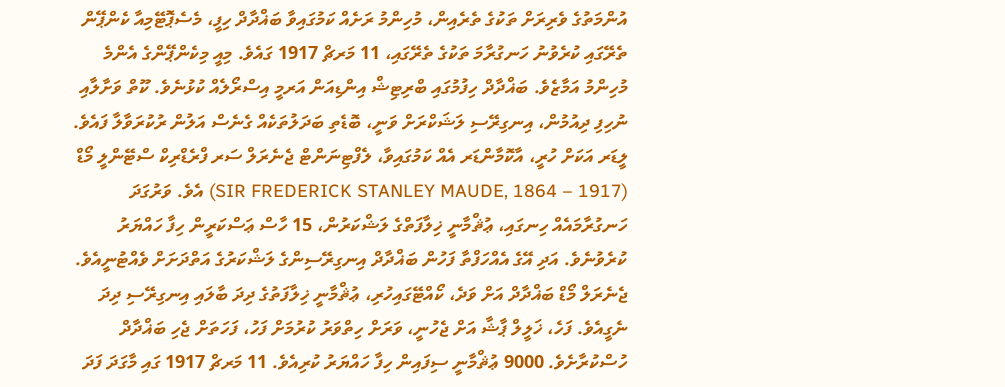އުންމަތުގެ ވެރިރަށް ތަކުގެ ތެރެއިން، މުހިންމު ރަށެއް ކަމުގައިވާ ބަޣްދާދް ހިފީ، މެސެޕޮޓޭމިއާ ކެންޕޭން ތެރޭގައި ކުރެވުނު ހަނގުރާމަ ތަކުގެ ތެރޭގައި، 11 މަރޗް 1917 ގައެވެ. މިއީ މިކެންޕޭންގެ އެންމެ މުހިންމު އަމާޒެވެ. ބަޣްދާދް ހިފުމުގައި ބްރިޓިޝް އިންޑިއަން އަރމީ އިސްރޯލެއް ކުޅުނެވެ. ކޫތް ވަށާލާއި ނުހިފި ދިއުމުން، އިނގިރޭސި ލަޝަކްރަށް ވަނީ، ބޮޑެތި ބަދަލުތަކެއް ގެނެސް އަލުން ރުކުރަވާލާ ފައެވެ. ލީޑަރ އަކަށް ހުރީ، އާކޮމާންޑަރ އެއް ކަމުގައިވާ، ލެފްޓިނަންޓް ޖެނެރަލް ސަރ ފްރެޑްރިކް ސްޓޭންލީ މޯޑް (SIR FREDERICK STANLEY MAUDE, 1864 – 1917) އެވެ. ވަރުގަދަ ހަނގުރާމައެއް ހިނގައި، ޢުޘްމާނީ ޚިލާފަތްގެ ލަޝްކަރުން، 15 ހާސް ޢަސްކަރީން ހިފާ ހައްޔަރު ކުރެވުނެވެ. އަދި އޭގެ އެއްހަފްތާ ފަހުން ބަޣްދާދް އިނގިރޭސިންގެ ލަޝްކަރުގެ އަތްދަށަށް ވެއްޓުނީއެވެ. ޖެނެރަލް މޯޑް ބަޣްދާދް އަށް ވަދެ، ކޯއްޓޭގައިހުރި، ޢުޘްމާނީ ޚިލާފަތުގެ ދިދަ ބާލައި އިނގިރޭސި ދިދަ ނެގީއެވެ. ފަހެ، ޚަލީލް ޕާޝާ އަށް ޖެހުނީ، ވަރަށް ހިތްވަރު ކުރުމަށް ފަހު، ފަހަތަށް ޖެހި ބަޣްދާދް ހުސްކުރާށެވެ. 9000 ޢުޘްމާނީ ސިފައިން ހިފާ ހައްޔަރު ކުރިއެވެ. 11 މަރޗް 1917 ގައި މާގަދަ ފަދަ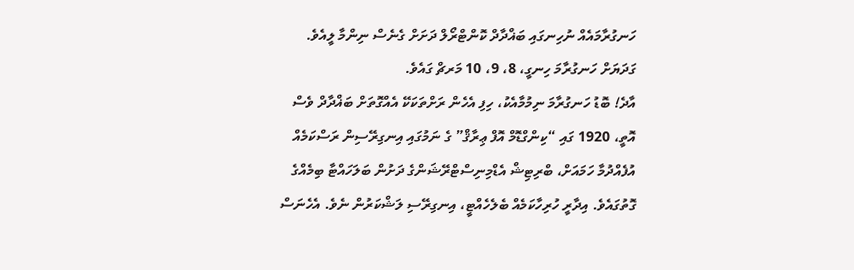ހަނގުރާމައެއް ނުހިނގައި ބަޣްދާދް ކޮންޓްރޯލް ދަށަށް ގެނެސް ނިންމާ ލީއެވެ. ގަދަޔަށް ހަނގުރާމަ ހިނގީ، 8، 9، 10 މަރޗް ގައެވެ.
އާދެ! ބޮޑު ހަނގުރާމަ ނިމުމާއެކު، ހިފި އެހެން ރަށްތަކަކޭ އެއްގޮތަށް ބަޣްދާދް ވެސް އޮތީ، 1920 ގައި “ކިންގްޑޮމް އޮފް ޢިރާޤް” ގެ ނަމުގައި އިނގިރޭސިން ރަސްކަމެއް އުފެއްދުމާ ހަމައަށް، ބްރިޓިޝް އެޑްމިނިސްޓްރޭޝަންގެ ދަށުން ބަލަހައްޓާ ބިމެއްގެ ގޮތުގައެވެ. އިދާރީ ހުރިހާކަމެއް ބެލެހެއްޓީ، އިނގިރޭސި ލަޝްކަރުން ނެވެ. އެހެނަސް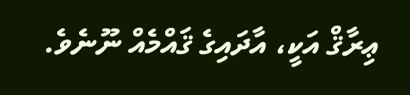ޢިރާޤް އަކީ، އާދައިގެ ޤައްމެއް ނޫނެވެ.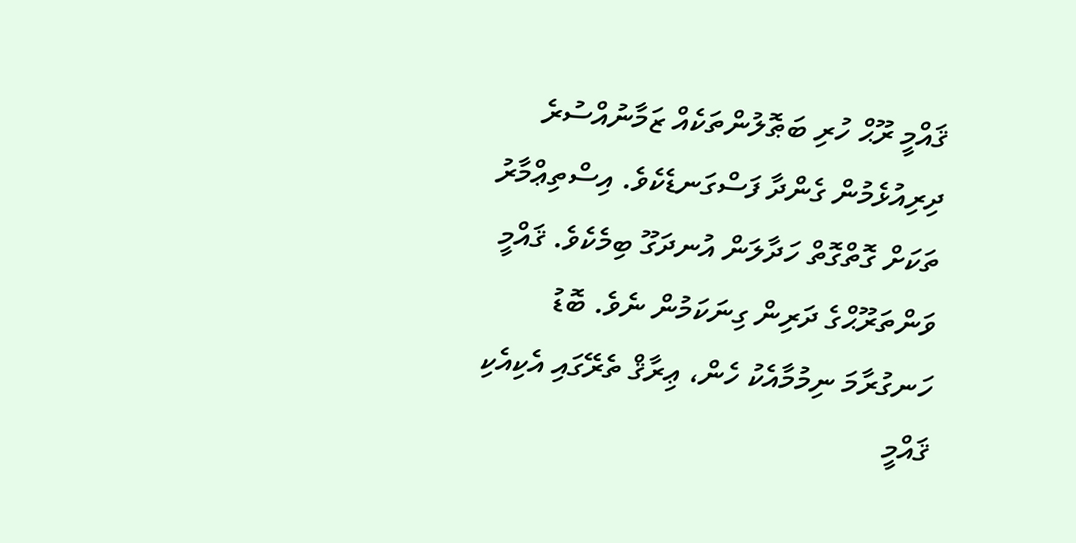ޤައްމީ ރޫޙް ހުރި ބަޠޮލުންތަކެއް ޒަމާނުއްސުރެ ދިރިއުޅެމުން ގެންދާ ފަސްގަނޑެކެވެ. އިސްތިޢްމާރު ތަކަށް ގޮތްގޮތް ހަދާލަން އުނދަގޫ ބިމެކެވެ. ޤައްމީ ވަންތަރޫޙްގެ ދަރިން ގިނަކަމުން ނެވެ. ބޮޑު ހަނގުރާމަ ނިމުމާއެކު ހެން، ޢިރާޤް ތެރޭގައި އެކިއެކި ޤައްމީ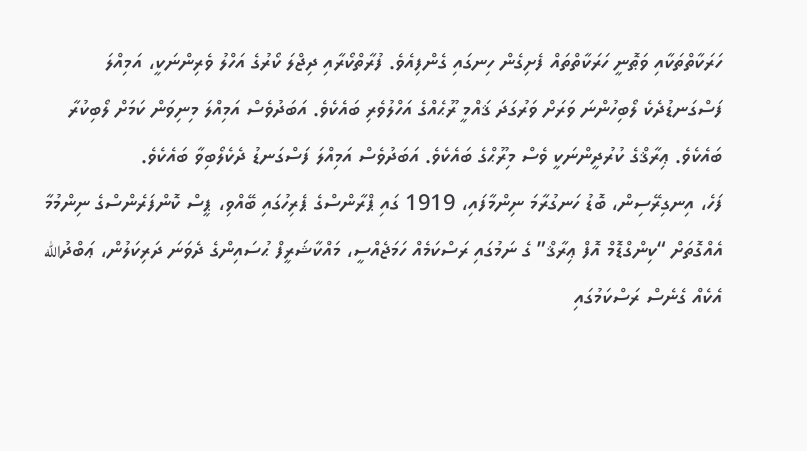ހަރަކާތްތަކާއި ވަޠޮނީ ހަރަކާތްތައް ފެށިގެން ހިނގައި ގެންފިއެވެ. ފުރާތްކޯރާއި ދިޖްލަ ކޯރުގެ އަހްލު ވެރިންނަކީ، އަމިއްލަ ފަސްގަނޑުދެކެ ލޯބިހުންނަ ވަރަށް ވަރުގަދަ ޤައްމީ ރޫޙެއްގެ އަހްލުވެރި ބައެކެވެ. އަބަދުވެސް އަމިއްލަ މިނިވަން ކަމަށް ލޯބިކުރާ ބައެކެވެ. ޢިރާޤްގެ ކުރުދީންނަކީ ވެސް މިރޫޙްގެ ބައެކެވެ. އަބަދުވެސް އަމިއްލަ ފަސްގަނޑު ދެކެލޯބިވާ ބައެކެވެ.
ފަހެ، އިނގިރޭސިން، ބޮޑު ހަނގުރާމަ ނިންމާފައި، 1919 ގައި ޕްރާންސްގެ ޕެރިހުގައި ބޭއްވި، ޕީސް ކޮންފަރެންސްގެ ނިންމުމާ އެއްގޮތަށް “ކިންގްޑޮމް އޮފް ޢިރާޤް” ގެ ނަމުގައި ރަސްކަމެއް ހަމަޖެއްސީ، މައްކާޝަރީފް ޙުސައިންގެ ދެވަނަ ދަރިކަލުން، ޢަބްދުالله އެކެއް ގެނެސް ރަސްކަމުގައި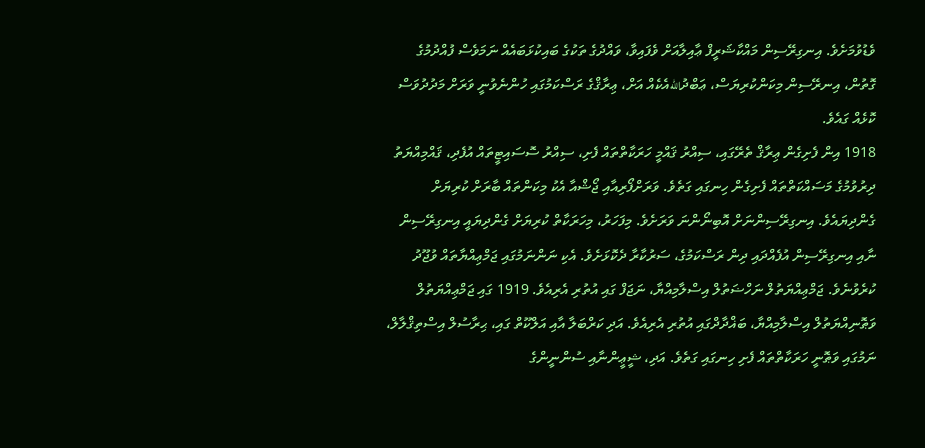ވެޑުވުމަށެވެ. އިނގިރޭސިން މައްކާޝަރީފް ޢާއިލާއަށް ވެފައިވާ، ވައްދުގެ ތަކުގެ ބައިކުޅަބައެއް ނަމަވެސް ފުއްދުމުގެ ގޮތުން، އިނރޭސިން މިކަންކުރިޔަސް، ޢަބްދުاللهއެކެއް އަށް، ޢިރާޤްގެ ރަސްކަމުގައި ހުންނެވުނީ ވަރަށް މަދުދުވަސް ކޮޅެއް ގައެވެ.
1918 އިން ފެށިގެން ޢިރާޤް ތެރޭގައި، ސިއްރު ޤައްމީ ހަރަކާތްތައް ފެށި، ސިއްރު ސޮސައިޓީތައް އުފެދި، ޤައްމިއްޔަތު ދިރުވުމުގެ މަސައްކަތްތައް ފެށިގެން ހިނގައި ގަތެވެ. ވަރަށްފޯރިއާއި ޖޯޝްއާ އެކު މިކަންތައް ބާރަށް ކުރިޔަށް ގެންދިޔައެވެ. އިނގިރޭސިންނަށް އޮބިނޯންނަ ވަރަށެވެ. މިފަހަރު، މިހަރަކާތް ކުރިޔަށް ގެންދިޔައީ އިނގިރޭސިން ނާއި އިނގިރޭސިން އުފެއްދައި ދިން ރަސްކަމުގެ، ސަރުކާރާ ދެކޮޅަށެވެ. އެކި ނަންނަމުގައި ޖަމްޢިއްޔާތައް ވުޖޫދު ކުރެވުނެވެ. ޖަމްޢިއްޔަތުލް ނަހްޟަތުލް އިސްލާމިއްޔާ، ނަޖަފް ގައި އުތުރި އެރިއެވެ. 1919 ގައި ޖަމްޢިއްޔަތުލް ވަޠޮނިއްޔަތުލް އިސްލާމިއްޔާ، ބަޣްދާދްގައި އުތުރި އެރިއެވެ. އަދި ކަރްބަލާ އާއި އަލްކޫތް ގައި، ޙިރާސުލް އިސްތިޤްލާލް، ނަމުގައި ވަޠޮނީ ހަރަކާތްތައް ފެށި ހިނގައި ގަތެވެ. އަދި، ޝީޢީންނާއި ސުންނީންގެ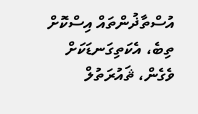އުސްތާޛުންތައް އިސްކޮށް ތިބެ، އެކަތިގަނޑަކަށް ވެގެން، ޘައުރަތުލް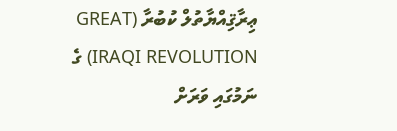ޢިރާޤިއްޔާތުލް ކުބުރާ (GREAT IRAQI REVOLUTION) ގެ ނަމުގައި ވަރަށް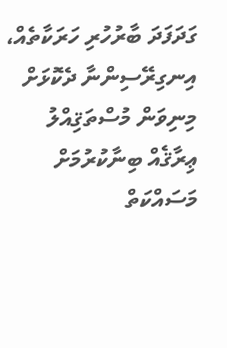ގަދަފަދަ ބާރުހުރި ހަރަކާތެއް، އިނގިރޭސިންނާ ދެކޮޅަށް މިނިވަން މުސްތަޤިއްލު ޢިރާޤެއް ބިނާކުރުމަށް މަސައްކަތް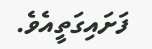ފަށައިގަތީއެވެ.